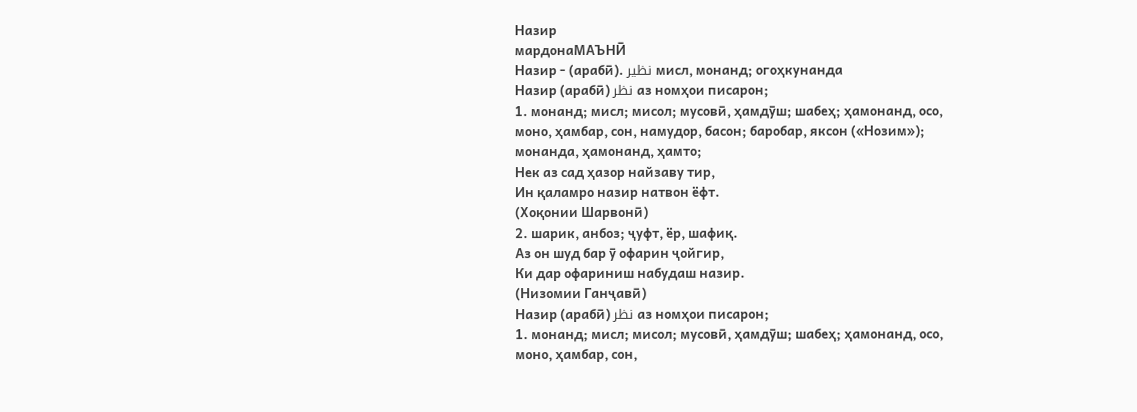Назир
мардонаМАЪНӢ
Назир - (арабӣ). نظیر мисл, монанд; огоҳкунанда
Назир (арабӣ) نظر аз номҳои писарон;
1. монанд; мисл; мисол; мусовӣ, ҳамдӯш; шабеҳ; ҳамонанд, осо, моно, ҳамбар, сон, намудор, басон; баробар, яксон («Нозим»); монанда, ҳамонанд, ҳамто;
Нек аз сад ҳазор найзаву тир,
Ин қаламро назир натвон ёфт.
(Хоқонии Шарвонӣ)
2. шарик, анбоз; ҷуфт, ёр, шафиқ.
Аз он шуд бар ӯ офарин ҷойгир,
Ки дар офариниш набудаш назир.
(Низомии Ганҷавӣ)
Назир (арабӣ) نظر аз номҳои писарон;
1. монанд; мисл; мисол; мусовӣ, ҳамдӯш; шабеҳ; ҳамонанд, осо, моно, ҳамбар, сон,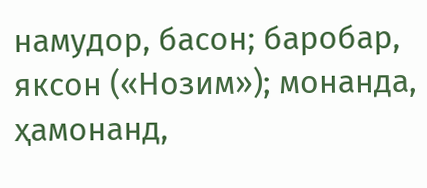намудор, басон; баробар, яксон («Нозим»); монанда, ҳамонанд,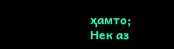ҳамто;
Нек аз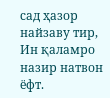сад ҳазор найзаву тир,
Ин қаламро назир натвон ёфт.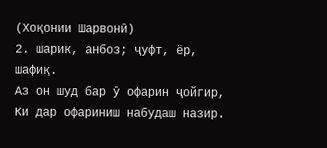(Хоқонии Шарвонӣ)
2. шарик, анбоз; ҷуфт, ёр, шафиқ.
Аз он шуд бар ӯ офарин ҷойгир,
Ки дар офариниш набудаш назир.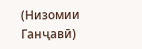(Низомии Ганҷавӣ)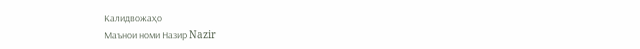Калидвожаҳо
Маънои номи Назир Nazir